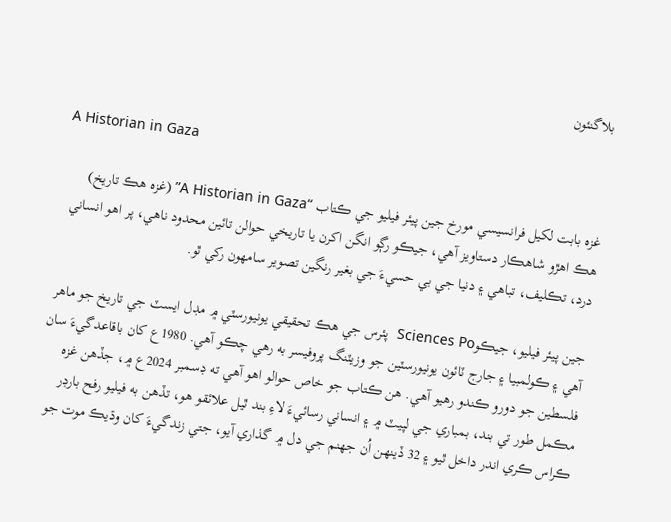بلاگنئون

A Historian in Gaza

غزه بابت لکيل فرانسيسي مورخ جين پيئر فيليو جي ڪتاب “A Historian in Gaza” (غزه هڪ تاريخ) هڪ اهڙو شاهڪار دستاويز آهي، جيڪو رڳو انگن اکرن يا تاريخي حوالن تائين محدود ناهي، پر اهو انساني درد، تڪليف، تباهي ۽ دنيا جي بي حسيءَ جي بغير رنگين تصوير سامهون رکي ٿو.

جين پيئر فيليو، جيڪوSciences Po  پئرس جي هڪ تحقيقي يونيورسٽي ۾ مڊل ايسٽ جي تاريخ جو ماهر آهي ۽ ڪولمبيا ۽ جارج ٽائون يونيورسٽين جو وزيٽنگ پروفيسر به رهي چڪو آهي. 1980ع کان باقاعدگيءَ سان فلسطين جو دورو ڪندو رهيو آهي. هن ڪتاب جو خاص حوالو اهو آهي ته ڊسمبر 2024ع ۾، جڏهن غزه مڪمل طور تي بند، بمباري جي لپيٽ ۾ ۽ انساني رسائيءَ لاءِ بند ٿيل علائقو هو، تڏهن به فيليو رفح بارڊر ڪراس ڪري اندر داخل ٿيو ۽ 32 ڏينهن اُن جهنم جي دل ۾ گذاري آيو، جتي زندگيءَ کان وڌيڪ موت جو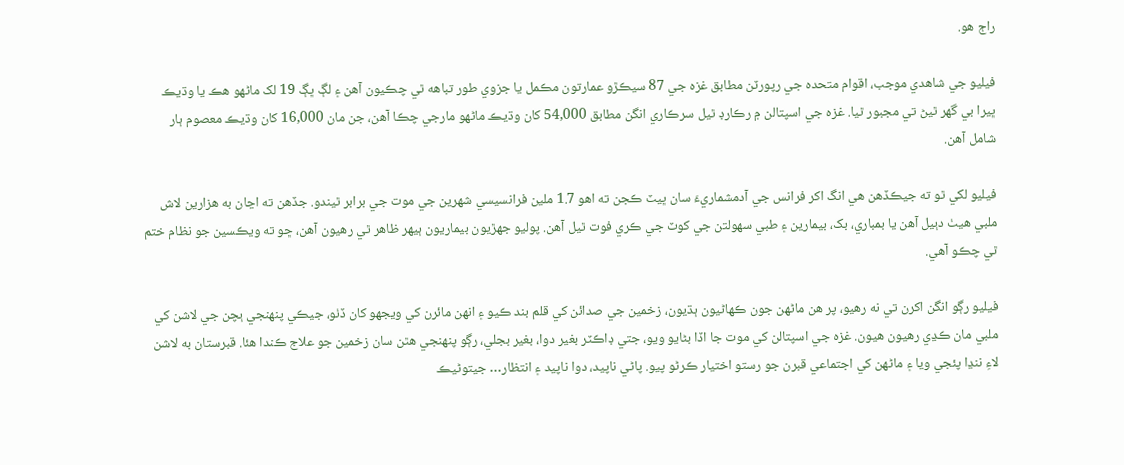راڄ هو.

فيليو جي شاهدي موجب، اقوام متحده جي رپورٽن مطابق غزه جي 87 سيڪڙو عمارتون مڪمل يا جزوي طور تباهه ٿي چڪيون آهن ۽ لڳ ڀڳ 19 لک ماڻهو هڪ يا وڌيڪ ڀيرا بي گھر ٿيڻ تي مجبور ٿيا. غزه جي اسپتالن ۾ رڪارڊ ٿيل سرڪاري انگن مطابق 54,000 کان وڌيڪ ماڻهو مارجي چڪا آهن، جن مان 16,000 کان وڌيڪ معصوم ٻار شامل آهن.

فيليو لکي ٿو ته جيڪڏهن هي انگ اکر فرانس جي آدمشماريءَ سان ڀيٽ ڪجن ته اهو 1.7 ملين فرانسيسي شهرين جي موت جي برابر ٿيندو. جڏهن ته اڃان به هزارين لاش ملبي هيٺ دٻيل آهن يا بمباري، بک، بيمارين ۽ طبي سهولتن جي کوٽ جي ڪري فوت ٿيل آهن. پوليو جهڙيون بيماريون ٻيهر ظاهر ٿي رهيون آهن، ڇو ته ويڪسين جو نظام ختم ٿي چڪو آهي.

فيليو رڳو انگن اکرن تي نه رهيو، پر هن ماڻهن جون ڪهاڻيون ٻڌيون، زخمين جي صدائن کي قلم بند ڪيو ۽ انهن مائرن کي ويجهو کان ڏٺو، جيڪي پنهنجي ٻچن جي لاشن کي ملبي مان ڪڍي رهيون هيون. غزه جي اسپتالن کي موت جا اڏا بڻايو ويو، جتي ڊاڪٽر بغير دوا، بغير بجلي، رڳو پنهنجي هٿن سان زخمين جو علاج ڪندا هئا. قبرستان به لاشن لاءِ ننڍا پئجي ويا ۽ ماڻهن کي اجتماعي قبرن جو رستو اختيار ڪرڻو پيو. پاڻي ناپيد، دوا ناپيد ۽ انتظار… جيتوڻيڪ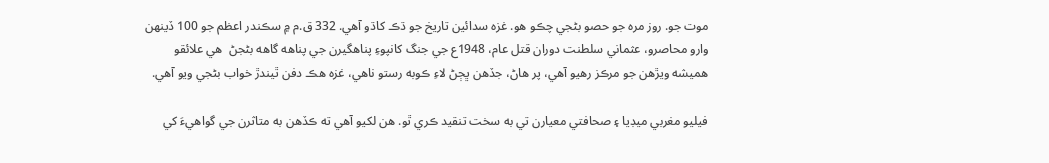موت جو. روز مره جو حصو بڻجي چڪو هو. غزه سدائين تاريخ جو ڌڪ کاڌو آهي. 332 ق.م ۾ سڪندر اعظم جو 100 ڏينهن وارو محاصرو، عثماني سلطنت دوران قتل عام، 1948ع جي جنگ کانپوءِ پناهگيرن جي پناهه گاهه بڻجڻ  هي علائقو هميشه ويڙهن جو مرڪز رهيو آهي، پر هاڻ، جڏهن ڀڄڻ لاءِ ڪوبه رستو ناهي، غزه هڪ دفن ٿيندڙ خواب بڻجي ويو آهي.

فيليو مغربي ميڊيا ۽ صحافتي معيارن تي به سخت تنقيد ڪري ٿو. هن لکيو آھي ته ڪڏهن به متاثرن جي گواهيءَ کي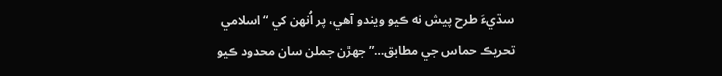سڌيءَ طرح پيش نه ڪيو ويندو آهي، پر اُنهن کي “اسلامي تحريڪ حماس جي مطابق…” جهڙن جملن سان محدود ڪيو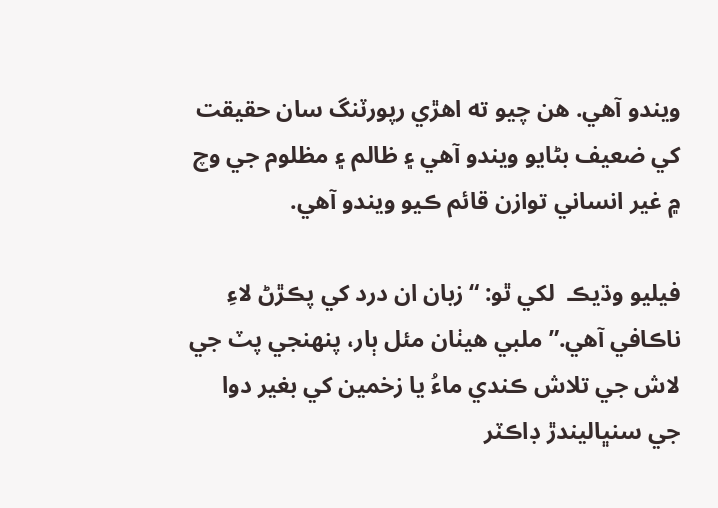ويندو آهي. هن چيو ته اهڙي رپورٽنگ سان حقيقت کي ضعيف بڻايو ويندو آهي ۽ ظالم ۽ مظلوم جي وچ ۾ غير انساني توازن قائم ڪيو ويندو آهي.

فيليو وڌيڪ  لکي ٿو: “زبان ان درد کي پڪڙڻ لاءِ ناڪافي آهي.” ملبي هيٺان مئل ٻار، پنهنجي پٽ جي لاش جي تلاش ڪندي ماءُ يا زخمين کي بغير دوا جي سنڀاليندڙ ڊاڪٽر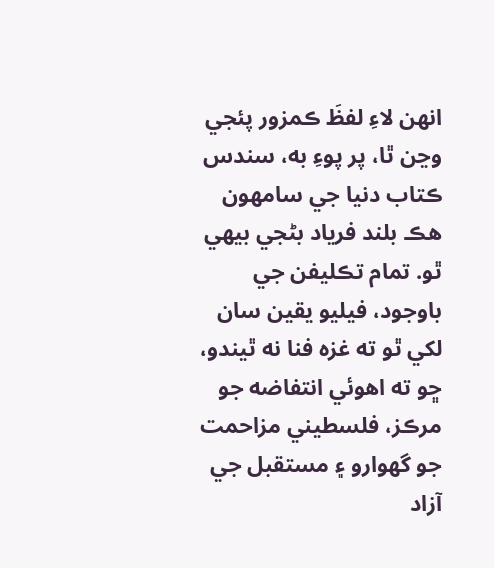انهن لاءِ لفظَ ڪمزور پئجي وڃن ٿا، پر پوءِ به، سندس ڪتاب دنيا جي سامهون هڪ بلند فرياد بڻجي بيهي ٿو. تمام تڪليفن جي باوجود، فيليو يقين سان لکي ٿو ته غزه فنا نه ٿيندو، ڇو ته اهوئي انتفاضه جو مرڪز، فلسطيني مزاحمت جو گهوارو ۽ مستقبل جي آزاد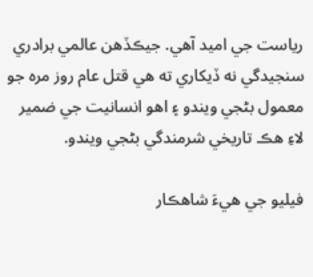رياست جي اميد آهي. جيڪڏهن عالمي برادري سنجيدگي نه ڏيکاري ته هي قتل عام روز مره جو معمول بڻجي ويندو ۽ اهو انسانيت جي ضمير لاءِ هڪ تاريخي شرمندگي بڻجي ويندو.

فيليو جي هيءَ شاهڪار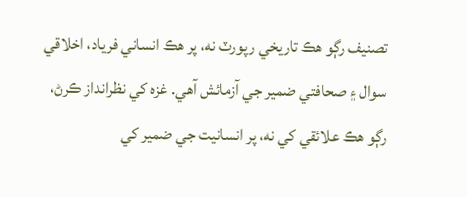تصنيف رڳو هڪ تاريخي رپورٽ نه، پر هڪ انساني فرياد، اخلاقي سوال ۽ صحافتي ضمير جي آزمائش آهي. غزه کي نظرانداز ڪرڻ، رڳو هڪ علائقي کي نه، پر انسانيت جي ضمير کي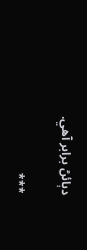دٻائڻ برابر آهي.

***